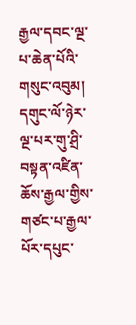རྒྱལ་དབང་ལྔ་པ་ཆེན་པོའི་གསུང་འབུམ།
དགུང་ལོ་ཉེར་ལྔ་པར་གུ་ཤྲི་བསྟན་འཛིན་ཆོས་རྒྱལ་གྱིས་གཙང་པ་རྒྱལ་པོར་དཔུང་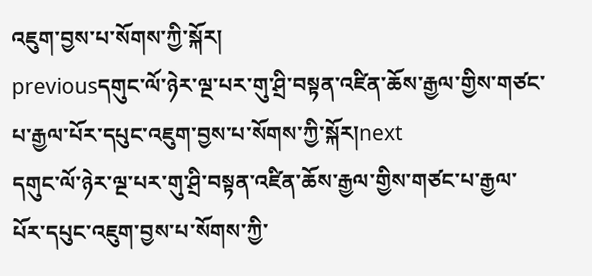འཇུག་བྱས་པ་སོགས་ཀྱི་སྐོར།
previousདགུང་ལོ་ཉེར་ལྔ་པར་གུ་ཤྲི་བསྟན་འཛིན་ཆོས་རྒྱལ་གྱིས་གཙང་པ་རྒྱལ་པོར་དཔུང་འཇུག་བྱས་པ་སོགས་ཀྱི་སྐོར།next
དགུང་ལོ་ཉེར་ལྔ་པར་གུ་ཤྲི་བསྟན་འཛིན་ཆོས་རྒྱལ་གྱིས་གཙང་པ་རྒྱལ་པོར་དཔུང་འཇུག་བྱས་པ་སོགས་ཀྱི་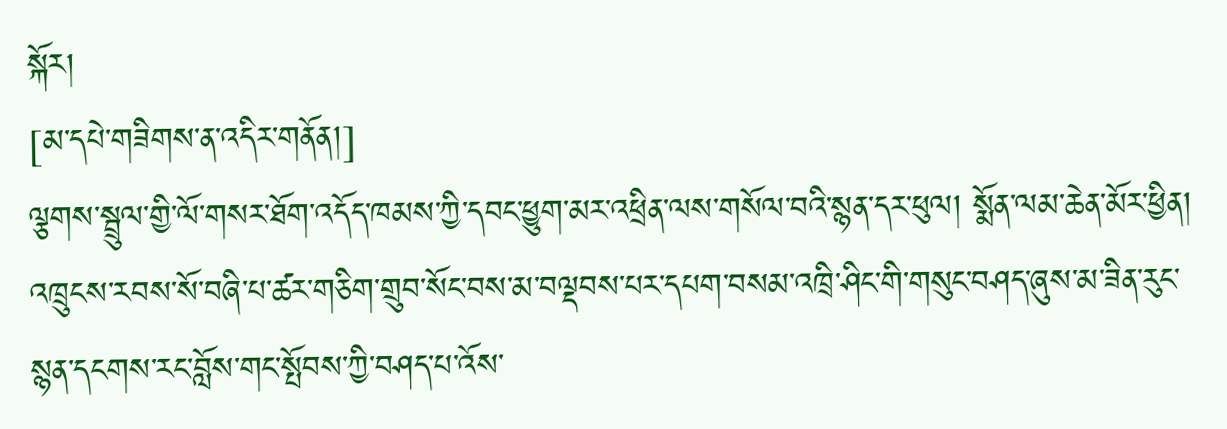སྐོར།
[མ་དཔེ་གཟིགས་ན་འདིར་གནོན།]
ལྕགས་སྦྲུལ་གྱི་ལོ་གསར་ཐོག་འདོད་ཁམས་ཀྱི་དབང་ཕྱུག་མར་འཕྲིན་ལས་གསོལ་བའི་སྙན་དར་ཕུལ། སྨོན་ལམ་ཆེན་མོར་ཕྱིན། འཁྲུངས་རབས་སོ་བཞི་པ་ཚར་གཅིག་གྲུབ་སོང་བས་མ་བལྡབས་པར་དཔག་བསམ་འཁྲི་ཤིང་གི་གསུང་བཤད་ཞུས་མ་ཟིན་རུང་སྙན་དངགས་རང་བློས་གང་སྤོབས་ཀྱི་བཤད་པ་འོས་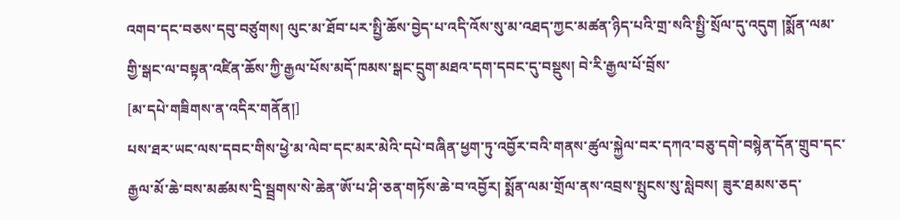འགབ་དང་བཅས་དབུ་བཙུགས། ལུང་མ་ཐོབ་པར་སྤྱི་ཆོས་བྱེད་པ་འདི་འོས་སུ་མ་འཐད་ཀྱང་མཚན་ཉིད་པའི་གྲ་སའི་སྤྱི་སྲོལ་དུ་འདུག །སྨོན་ལམ་གྱི་སྒང་ལ་བསྟན་འཛིན་ཆོས་ཀྱི་རྒྱལ་པོས་མདོ་ཁམས་སྒང་དྲུག་མཐའ་དག་དབང་དུ་བསྡུས། བེ་རི་རྒྱལ་པོ་བྲོས་
[མ་དཔེ་གཟིགས་ན་འདིར་གནོན།]
པས་ཐར་ཡང་ལས་དབང་གིས་ཕྱེ་མ་ལེབ་དང་མར་མེའི་དཔེ་བཞིན་ཕྱག་ཏུ་འབྱོར་བའི་གནས་ཚུལ་སྐྱེལ་བར་དཀའ་བཅུ་དགེ་བསྙེན་དོན་གྲུབ་དང་རྒྱལ་མོ་ཆེ་བས་མཚམས་དྲི་སྦྲགས་སེ་ཆེན་ཨོ་པ་ཤི་ཅན་གཏོས་ཆེ་བ་འབྱོར། སྨོན་ལམ་གྲོལ་ནས་འབྲས་སྤུངས་སུ་སླེབས། ཟུར་ཐམས་ཅད་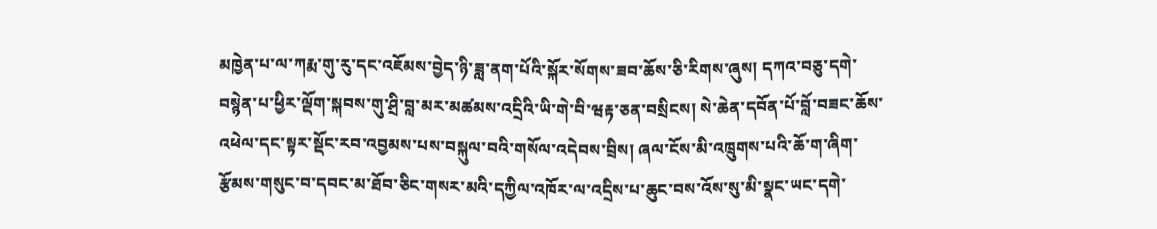མཁྱེན་པ་ལ་ཀརྨ་གུ་རུ་དང་འཇོམས་བྱེད་ཉི་ཟླ་ནག་པོའི་སྐོར་སོགས་ཟབ་ཆོས་ཅི་རིགས་ཞུས། དཀའ་བཅུ་དགེ་བསྙེན་པ་ཕྱིར་ལྡོག་སྐབས་གུ་ཤྲི་བླ་མར་མཚམས་འདྲིའི་ཡི་གེ་བི་ཝརྟ་ཅན་བསྲིངས། སེ་ཆེན་དབོན་པོ་བློ་བཟང་ཆོས་འཕེལ་དང་སྟར་སྡོང་རབ་འབྱམས་པས་བསྐུལ་བའི་གསོལ་འདེབས་བྲིས། ཞལ་ངོས་མི་འཁྲུགས་པའི་ཆོ་ག་ཞིག་རྩོམས་གསུང་བ་དབང་མ་ཐོབ་ཅིང་གསར་མའི་དཀྱིལ་འཁོར་ལ་འདྲིས་པ་ཆུང་བས་འོས་སུ་མི་སྣང་ཡང་དགེ་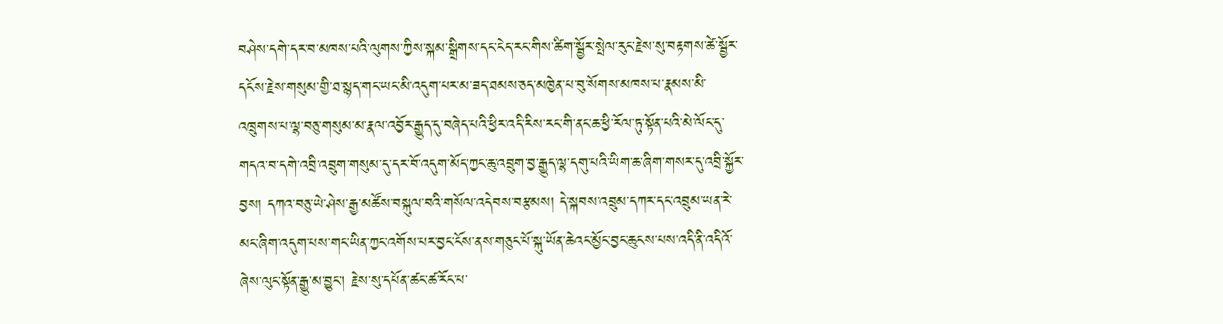བཤེས་དགེ་དར་བ་མཁས་པའི་ལུགས་ཀྱིས་སྐམ་སྒྲིགས་དང་ངེད་རང་གིས་ཚིག་སྦྱོར་སྤེལ་རུང་རྗེས་སུ་བརྟགས་ཚེ་སྦྱོར་དངོས་རྗེས་གསུམ་གྱི་ཐ་སྙད་གང་ཡང་མི་འདུག་པར་མ་ཟད་ཐམས་ཅད་མཁྱེན་པ་བུ་སོགས་མཁས་པ་རྣམས་མི་འཁྲུགས་པ་ལྷ་བཅུ་གསུམ་མ་རྣལ་འབྱོར་རྒྱུད་དུ་བཞེད་པའི་ཕྱིར་འདི་རིས་རང་གི་ནང་ཆ་ཕྱི་རོལ་ཏུ་སྟོན་པའི་མེ་ལོང་དུ་གདའ་བ་དགེ་འབྲི་འབྲུག་གསུམ་དུ་དར་བོ་འདུག་མོད་ཀྱང་ཆུ་འབྲུག་བྱ་རྒྱུད་ལྷ་དགུ་པའི་ཡིག་ཆ་ཞིག་གསར་དུ་འབྲི་སྐྱོར་བྱས། དཀའ་བཅུ་ཡེ་ཤེས་རྒྱ་མཚོས་བསྐུལ་བའི་གསོལ་འདེབས་བརྩམས། དེ་སྐབས་འབྲུམ་དཀར་དང་འབྲུམ་ཡན་རེ་མང་ཞིག་འདུག་པས་གང་ཡིན་ཀྱང་འགོས་པར་བྱང་ངོས་ནས་གཅུང་པོ་སྐུ་ཡོན་ཆེའང་མྱོང་བྱང་ཆུངས་པས་འདི་ནི་འདིའོ་ཞེས་ལུང་སྟོན་རྒྱུ་མ་བྱུང་། རྗེས་སུ་དཔོན་ཚང་ཚ་རོང་པ་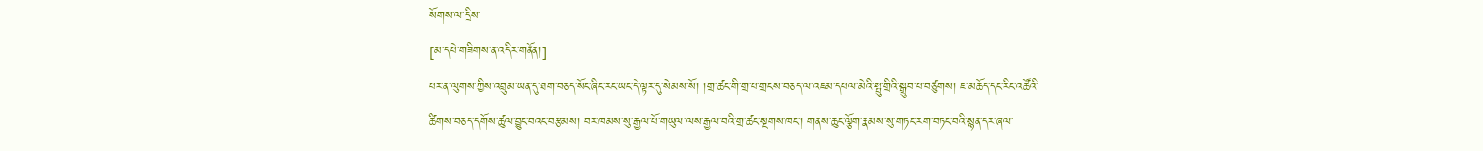སོགས་ལ་དྲིས་
[མ་དཔེ་གཟིགས་ན་འདིར་གནོན།]
པར་ན་ལུགས་ཀྱིས་འབྲུམ་ཡན་དུ་ཐག་བཅད་སོང་ཞིང་རང་ཡང་དེ་ལྟར་དུ་སེམས་སོ། །གྲ་ཚང་གི་གྲ་པ་གྲངས་བཅད་ལ་འཇམ་དཔལ་མེའི་སྤུ་གྲིའི་སྒྲུབ་པ་བཙུགས། ཇ་མཆོད་དང་རིང་འཚོའི་ཚིགས་བཅད་དགོས་ཚུལ་བྱུང་བའང་བརྩམས། བར་ཁམས་སུ་རྒྱལ་པོ་གཡུལ་ལས་རྒྱལ་བའི་གྲ་ཚང་སྔགས་ཁང་། གནས་ཆུང་ལྕོག་རྣམས་སུ་གཏང་རག་བཏང་བའི་སྙན་དར་ཞལ་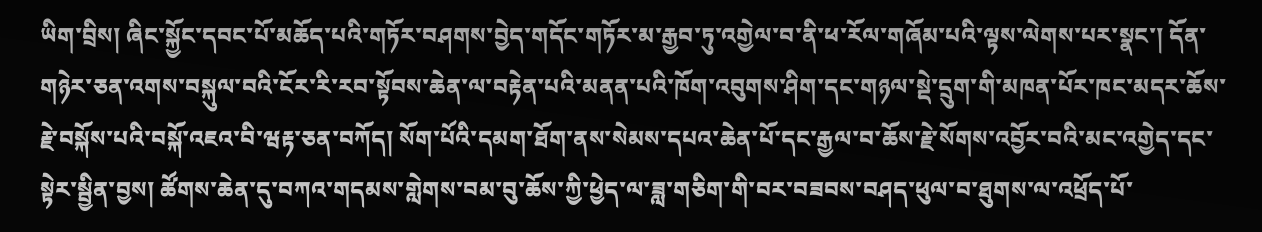ཡིག་བྲིས། ཞིང་སྐྱོང་དབང་པོ་མཆོད་པའི་གཏོར་བཤགས་བྱེད་གདོང་གཏོར་མ་རྒྱབ་ཏུ་འགྱེལ་བ་ནི་ཕ་རོལ་གཞོམ་པའི་ལྟས་ལེགས་པར་སྣང་། དོན་གཉེར་ཅན་འགས་བསྐུལ་བའི་ངོར་རི་རབ་སྟོབས་ཆེན་ལ་བརྟེན་པའི་མནན་པའི་ཁོག་འབུགས་ཤིག་དང་གཉལ་སྡེ་དྲུག་གི་མཁན་པོར་ཁང་མདར་ཆོས་རྗེ་བསྐོས་པའི་བསྐོ་འཇའ་བི་ཝརྟ་ཅན་བཀོད། སོག་པོའི་དམག་ཐོག་ནས་སེམས་དཔའ་ཆེན་པོ་དང་རྒྱལ་བ་ཆོས་རྗེ་སོགས་འབྱོར་བའི་མང་འགྱེད་དང་སྟེར་སྦྱིན་བྱས། ཚོགས་ཆེན་དུ་བཀའ་གདམས་གླེགས་བམ་བུ་ཆོས་ཀྱི་ཕྱེད་ལ་ཟླ་གཅིག་གི་བར་བཟབས་བཤད་ཕུལ་བ་ཐུགས་ལ་འཕྲོད་པོ་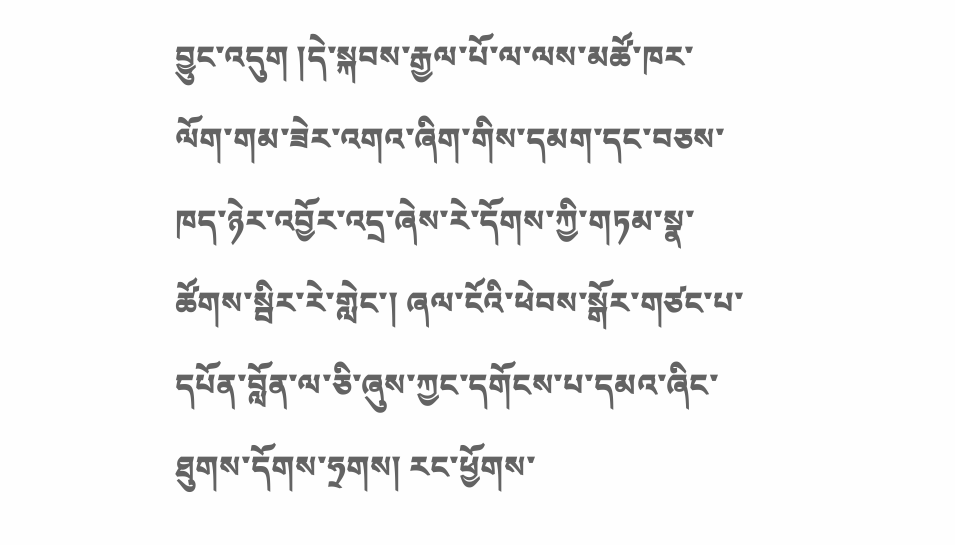བྱུང་འདུག །དེ་སྐབས་རྒྱལ་པོ་ལ་ལས་མཚོ་ཁར་ལོག་གམ་ཟེར་འགའ་ཞིག་གིས་དམག་དང་བཅས་ཁད་ཉེར་འབྱོར་འདྲ་ཞེས་རེ་དོགས་ཀྱི་གཏམ་སྣ་ཚོགས་སྦིར་རེ་གླེང་། ཞལ་ངོའི་ཕེབས་སྒོར་གཙང་པ་དཔོན་བློན་ལ་ཅི་ཞུས་ཀྱང་དགོངས་པ་དམའ་ཞིང་ཐུགས་དོགས་ཧྲགས། རང་ཕྱོགས་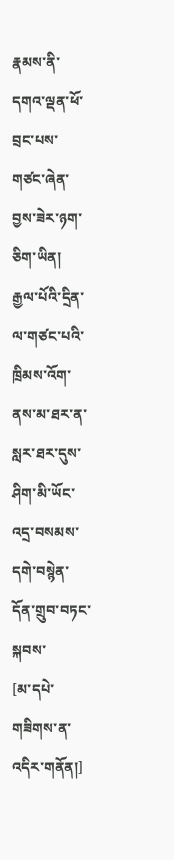རྣམས་ནི་དགའ་ལྡན་ཕོ་བྲང་པས་གཙང་ཞེན་བྱས་ཟེར་ཉག་ཅིག་ཡིན། རྒྱལ་པོའི་དྲིན་ལ་གཙང་པའི་ཁྲིམས་འོག་ནས་མ་ཐར་ན་སླར་ཐར་དུས་ཤིག་མི་ཡོང་འདྲ་བསམས་དགེ་བསྙེན་དོན་གྲུབ་བཏང་སྐབས་
[མ་དཔེ་གཟིགས་ན་འདིར་གནོན།]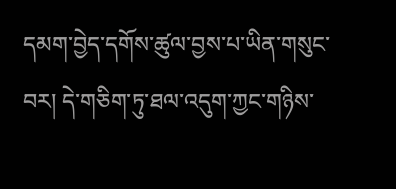དམག་བྱེད་དགོས་ཚུལ་བྱས་པ་ཡིན་གསུང་བར། དེ་གཅིག་ཏུ་ཐལ་འདུག་ཀྱང་གཉིས་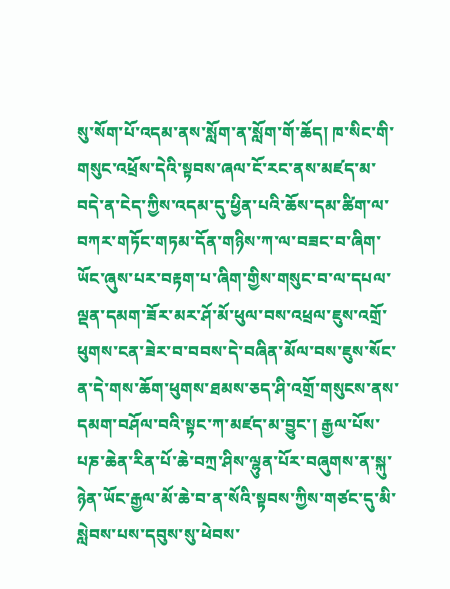སུ་སོག་པོ་འདམ་ནས་སློག་ན་སློག་གོ་ཆོད། ཁ་སིང་གི་གསུང་འཕྲོས་དེའི་སྟབས་ཞལ་ངོ་རང་ནས་མཛད་མ་བདེ་ན་ངེད་ཀྱིས་འདམ་དུ་ཕྱིན་པའི་ཆོས་དམ་ཚིག་ལ་བཀར་གཏོང་གཏམ་དོན་གཉིས་ཀ་ལ་བཟང་བ་ཞིག་ཡོང་ཞུས་པར་བརྟག་པ་ཞིག་གྱིས་གསུང་བ་ལ་དཔལ་ལྡན་དམག་ཟོར་མར་ཤོ་མོ་ཕུལ་བས་འཕྲལ་ཇུས་འགྲོ་ཕུགས་ངན་ཟེར་བ་བབས་དེ་བཞིན་མོལ་བས་ཇུས་སོང་ན་དེ་གས་ཆོག་ཕུགས་ཐམས་ཅད་ཤི་འགྲོ་གསུངས་ནས་དམག་བཤོལ་བའི་སྟང་ཀ་མཛད་མ་བྱུང་། རྒྱལ་པོས་པཎ་ཆེན་རིན་པོ་ཆེ་བཀྲ་ཤིས་ལྷུན་པོར་བཞུགས་ན་སྐུ་ཉེན་ཡོང་རྒྱལ་མོ་ཆེ་བ་ན་སོའི་སྟབས་ཀྱིས་གཙང་དུ་མི་སླེབས་པས་དབུས་སུ་ཕེབས་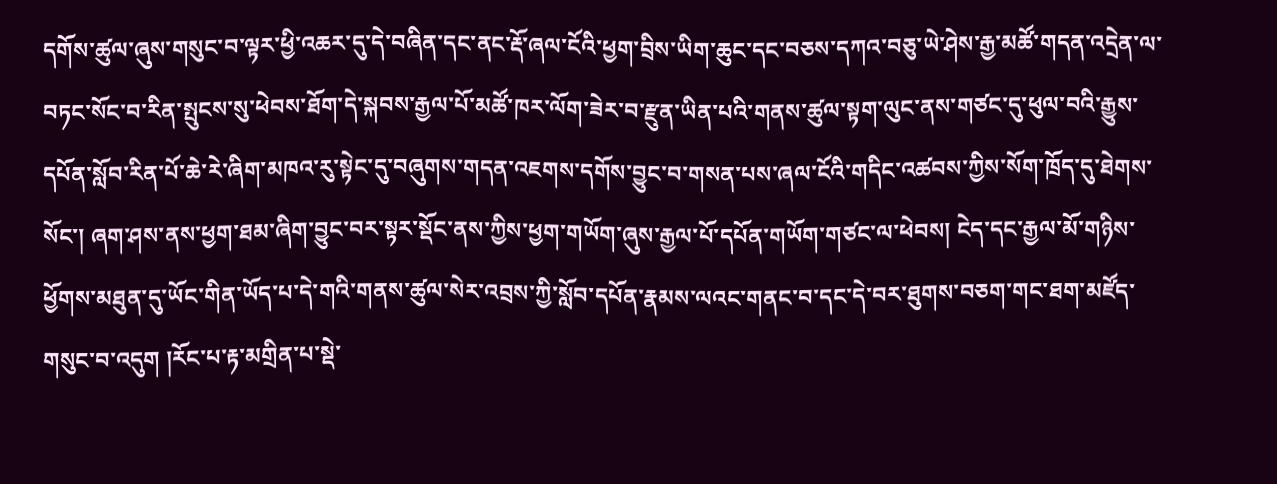དགོས་ཚུལ་ཞུས་གསུང་བ་ལྟར་ཕྱི་འཆར་དུ་དེ་བཞིན་དང་ནང་རྡོ་ཞལ་ངོའི་ཕྱག་བྲིས་ཡིག་ཆུང་དང་བཅས་དཀའ་བཅུ་ཡེ་ཤེས་རྒྱ་མཚོ་གདན་འདྲེན་ལ་བཏང་སོང་བ་རིན་སྤུངས་སུ་ཕེབས་ཐོག་དེ་སྐབས་རྒྱལ་པོ་མཚོ་ཁར་ལོག་ཟེར་བ་རྫུན་ཡིན་པའི་གནས་ཚུལ་སྟག་ལུང་ནས་གཙང་དུ་ཕུལ་བའི་རྒྱུས་དཔོན་སློབ་རིན་པོ་ཆེ་རེ་ཞིག་མཁའ་རུ་སྟེང་དུ་བཞུགས་གདན་འཇགས་དགོས་བྱུང་བ་གསན་པས་ཞལ་ངོའི་གདིང་འཚབས་ཀྱིས་སོག་ཁྲོད་དུ་ཐེགས་སོང་། ཞག་ཤས་ནས་ཕྱག་ཐམ་ཞིག་བྱུང་བར་སྟར་སྡོང་ནས་ཀྱིས་ཕྱག་གཡོག་ཞུས་རྒྱལ་པོ་དཔོན་གཡོག་གཙང་ལ་ཕེབས། ངེད་དང་རྒྱལ་མོ་གཉིས་ཕྱོགས་མཐུན་དུ་ཡོང་གིན་ཡོད་པ་དེ་གའི་གནས་ཚུལ་སེར་འབྲས་ཀྱི་སློབ་དཔོན་རྣམས་ལའང་གནང་བ་དང་དེ་བར་ཐུགས་བཅག་གང་ཐག་མཛོད་གསུང་བ་འདུག །རོང་པ་རྟ་མགྲིན་པ་སྡེ་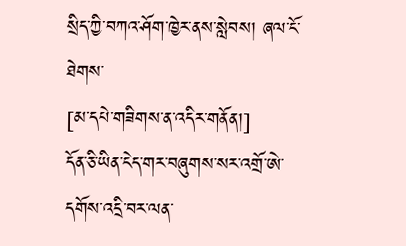སྲིད་ཀྱི་བཀའ་ཤོག་ཁྱེར་ནས་སླེབས། ཞལ་ངོ་ཐེགས་
[མ་དཔེ་གཟིགས་ན་འདིར་གནོན།]
དོན་ཅི་ཡིན་ངེད་གར་བཞུགས་སར་འགྲོ་ཨེ་དགོས་འདྲི་བར་ལན་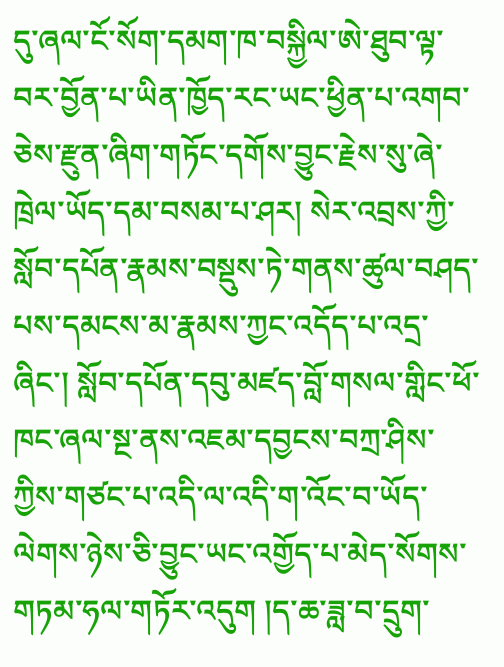དུ་ཞལ་ངོ་སོག་དམག་ཁ་བསྐྱིལ་ཨེ་ཐུབ་ལྟ་བར་བྱོན་པ་ཡིན་ཁྱོད་རང་ཡང་ཕྱིན་པ་འགབ་ཅེས་རྫུན་ཞིག་གཏོང་དགོས་བྱུང་རྗེས་སུ་ཞེ་ཁྲེལ་ཡོད་དམ་བསམ་པ་ཤར། སེར་འབྲས་ཀྱི་སློབ་དཔོན་རྣམས་བསྡུས་ཏེ་གནས་ཚུལ་བཤད་པས་དམངས་མ་རྣམས་ཀྱང་འདོད་པ་འདྲ་ཞིང་། སློབ་དཔོན་དབུ་མཛད་བློ་གསལ་གླིང་ཕོ་ཁང་ཞལ་སྔ་ནས་འཇམ་དབྱངས་བཀྲ་ཤིས་ཀྱིས་གཙང་པ་འདི་ལ་འདི་ག་འོང་བ་ཡོད་ལེགས་ཉེས་ཅི་བྱུང་ཡང་འགྱོད་པ་མེད་སོགས་གཏམ་ཧལ་གཏོར་འདུག །ད་ཆ་ཟླ་བ་དྲུག་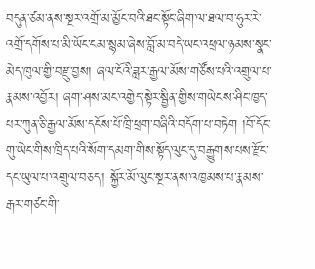བདུན་ཙམ་ནས་སྔར་འགྲོ་མ་མྱོང་བའི་ཐང་སྟོང་ཞིག་ལ་ཐལ་བ་ཧུར་རེ་འགྲོ་དགོས་པ་མི་ཡོང་ངམ་སྙམ་ཞེས་བློ་མ་བདེ་ཡང་འཕྲལ་ཉམས་སྣང་མེད་ཁུལ་གྱི་བརྫུ་བྱས། ཞལ་ངོའི་ཟླར་རྒྱལ་མོས་གཙོས་པའི་འགྲུལ་པ་རྣམས་འབྱོར། ཞག་ཤས་མང་འགྱེད་སྟེར་སྦྱིན་གྱིས་གཡེངས་ཤིང་ཁྱད་པར་ཀུན་ཅི་རྒྱལ་མོས་དངོས་པོ་ཁྲི་ཕྲག་བཞིའི་བདོག་པ་བཏེག །བོ་དོང་གུ་ཡེང་གིས་ཁྲིད་པའི་སོག་དམག་གིས་སྟོད་ལུང་དུ་བརྒྱུགས་པས་རྫོང་དང་ཡུལ་པ་འགྲུལ་བཅད། སྐྱོར་མོ་ལུང་སྔར་ནས་འཁྱམས་པ་རྣམས་རྒར་གཙང་གི་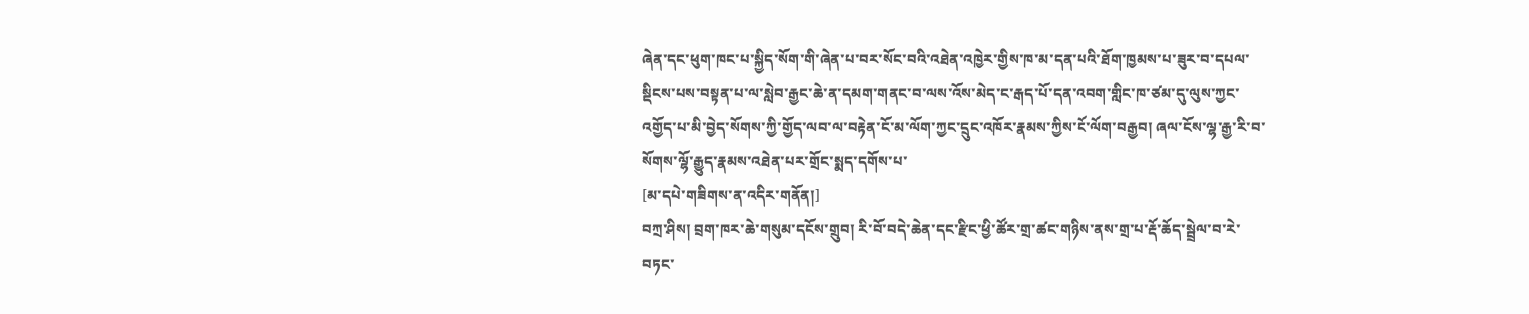ཞེན་དང་ཕུག་ཁང་པ་སྐྱིད་སོག་གི་ཞེན་པ་བར་སོང་བའི་འཐེན་འཁྱེར་གྱིས་ཁ་མ་དན་པའི་ཐོག་ཁྱམས་པ་ཟུར་བ་དཔལ་སྡིངས་པས་བསྟན་པ་ལ་སླེབ་རྒྱང་ཆེ་ན་དམག་གནང་བ་ལས་འོས་མེད་ང་རྒད་པོ་དན་འབག་གླིང་ཁ་ཙམ་དུ་ལུས་ཀྱང་འགྱོད་པ་མི་བྱེད་སོགས་ཀྱི་གྱོད་ལབ་ལ་བརྟེན་ངོ་མ་ལོག་ཀྱང་དྲུང་འཁོར་རྣམས་ཀྱིས་ངོ་ལོག་བརྒྱབ། ཞལ་ངོས་ལྷ་རྒྱ་རི་བ་སོགས་ལྷོ་རྒྱུད་རྣམས་འཐེན་པར་གྲོང་སྨད་དགོས་པ་
[མ་དཔེ་གཟིགས་ན་འདིར་གནོན།]
བཀྲ་ཤིས། བྲག་ཁར་ཆེ་གསུམ་དངོས་གྲུབ། རི་བོ་བདེ་ཆེན་དང་རྫིང་ཕྱི་ཚོར་གྲ་ཚང་གཉིས་ནས་གྲ་པ་རྡོ་ཆོད་སྦྲེལ་བ་རེ་བཏང་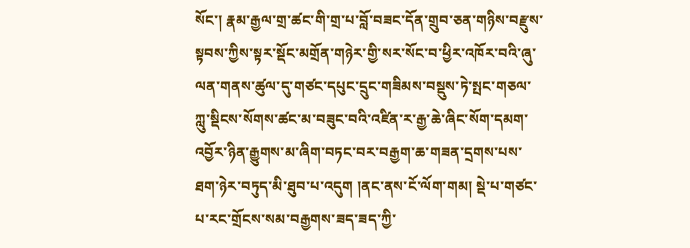སོང་། རྣམ་རྒྱལ་གྲ་ཚང་གི་གྲ་པ་བློ་བཟང་དོན་གྲུབ་ཅན་གཉིས་བརྫུས་སྟབས་ཀྱིས་སྟར་སྡོང་མགྲོན་གཉེར་གྱི་སར་སོང་བ་ཕྱིར་འཁོར་བའི་ཞུ་ལན་གནས་ཚུལ་དུ་གཙང་དཔུང་དྲུང་གཟིམས་བསྡུས་ཏེ་སྤང་གཅལ་ཀླུ་སྡིངས་སོགས་ཚང་མ་བཟུང་བའི་འཛིན་ར་རྒྱ་ཆེ་ཞིང་སོག་དམག་འབྱོར་ཉིན་རྒྱུགས་མ་ཞིག་བཏང་བར་བརྒྱག་ཆ་གཟན་དྲགས་པས་ཐག་ཉེར་བཏུད་མི་ཐུབ་པ་འདུག །ནང་ནས་ངོ་ལོག་གམ། སྡེ་པ་གཙང་པ་རང་གྲོངས་སམ་བརྒྱགས་ཟད་ཟད་ཀྱི་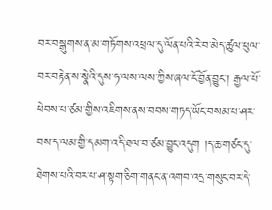བར་བསྒུགས་ན་མ་གཏོགས་འཕྲལ་དུ་ལོན་པའི་རེ་བ་མེད་ཚུལ་ཕུལ་བར་བརྟེན་ས་སྣེའི་དུས་ཧ་ལས་ལས་ཀྱིས་ཞལ་ངོ་བྱོན་བྱུང་། རྒྱལ་པོ་ཕེབས་པ་ཙམ་གྱིས་འཇིགས་ནས་བབས་གཏད་ཡོང་བསམ་པ་ཤར་བས་ད་ལམ་གྱི་དམག་འདི་ཐལ་བ་ཙམ་བྱུང་འདུག །ད་ཆ་གཙང་དུ་ཐེགས་པའི་བར་པ་ཤ་སྟག་ཅིག་གནང་ན་འགབ་འདྲ་གསུང་བར་དེ་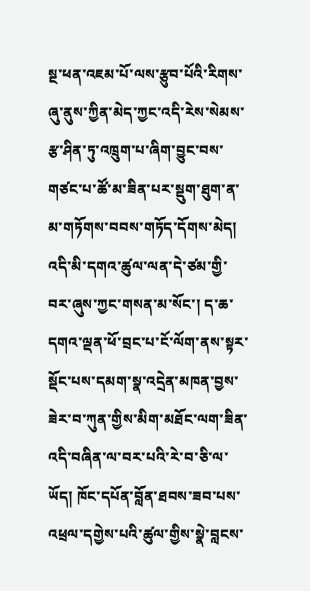སྔ་ཕན་འཇམ་པོ་ལས་རྩུབ་པོའི་རིགས་ཞུ་ནུས་ཀྱིན་མེད་ཀྱང་འདི་རེས་སེམས་རྩ་ཤིན་ཏུ་འཁྲུག་པ་ཞིག་བྱུང་བས་གཙང་པ་ཚོ་མ་ཟིན་པར་སྡུག་ཐུག་ན་མ་གཏོགས་བབས་གཏོད་དོགས་མེད། འདི་མི་དགའ་ཚུལ་ལན་དེ་ཙམ་གྱི་བར་ཞུས་ཀྱང་གསན་མ་སོང་། ད་ཆ་དགའ་ལྡན་ཕོ་བྲང་པ་ངོ་ལོག་ནས་སྟར་སྡོང་པས་དམག་སྣ་འདྲེན་མཁན་བྱས་ཟེར་བ་ཀུན་གྱིས་མིག་མཐོང་ལག་ཟིན་འདི་བཞིན་ལ་བར་པའི་རེ་བ་ཅི་ལ་ཡོད། ཁོང་དཔོན་བློན་ཐབས་ཟབ་པས་འཕྲལ་དགྱེས་པའི་ཚུལ་གྱིས་སྣེ་བླངས་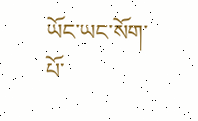ཡོང་ཡང་སོག་པོ་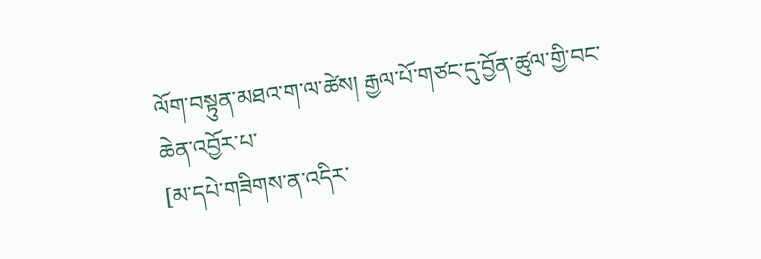ལོག་བསྟུན་མཐའ་ག་ལ་ཚེས། རྒྱལ་པོ་གཙང་དུ་བྱོན་ཚུལ་གྱི་བང་ཆེན་འབྱོར་པ་
[མ་དཔེ་གཟིགས་ན་འདིར་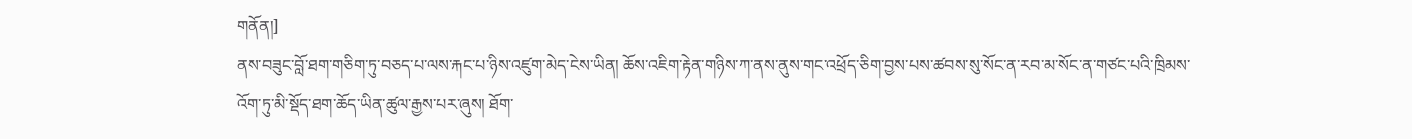གནོན།]
ནས་བཟུང་བློ་ཐག་གཅིག་ཏུ་བཅད་པ་ལས་རྐང་པ་ཉིས་འཛུག་མེད་ངེས་ཡིན། ཆོས་འཇིག་རྟེན་གཉིས་ཀ་ནས་ནུས་གང་འཕྲོད་ཅིག་བྱས་པས་ཚབས་སུ་སོང་ན་རབ་མ་སོང་ན་གཙང་པའི་ཁྲིམས་འོག་ཏུ་མི་སྡོད་ཐག་ཆོད་ཡིན་ཚུལ་རྒྱས་པར་ཞུས། ཐོག་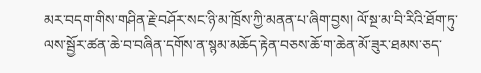མར་བདག་གིས་གཤིན་རྗེ་བཤོར་སང་ཉི་མ་ཁྲོས་ཀྱི་མནན་པ་ཞིག་བྱས། ལོ་སྔ་མ་བི་རིའི་ཐོག་ཏུ་ལས་སྦྱོར་ཚན་ཆེ་བ་བཞིན་དགོས་ན་སྙམ་མཆོད་རྟེན་བཅས་ཆོ་ག་ཆེན་མོ་ཟུར་ཐམས་ཅད་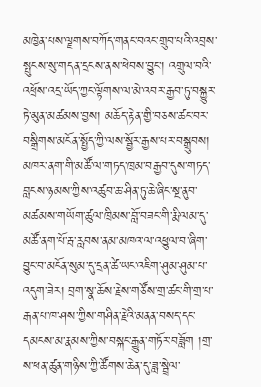མཁྱེན་པས་ལྗགས་བཀོད་གནང་བའང་གྲུབ་པའི་འབྲས་སྤུངས་སུ་གདན་དྲངས་ནས་ཕེབས་བྱུང་། འགྲུལ་བའི་འཕྲོས་འདྲ་ཡོད་ཀྱང་ལྟོགས་ལ་མེ་འབར་རྒྱབ་ཏུ་བསྐྱུར་ཏེ་མུན་མཚམས་བྱས། མཆོད་རྟེན་གྱི་བཅས་ཚང་བར་བསྒྲིགས་མངོན་སྤྱོད་ཀྱི་ལས་སྦྱོར་རྒྱས་པར་བསྒྲུབས། མཁར་ནག་གི་མཚོ་ལ་གཏད་ཁྲམ་བརྒྱབ་དུས་གཏད་བླངས་ཉམས་ཀྱིས་འཚུབ་ཆ་ཤིན་ཏུ་ཆེ་ཞིང་སྔ་ནུབ་མཚམས་གཡོག་ཚུལ་ཁྲིམས་བློ་བཟང་གི་རྨི་ལམ་དུ་མཚོ་ནག་པོ་རྦ་རླབས་ནམ་མཁའ་ལ་འཕྱུལ་བ་ཞིག་བྱུང་བ་མངོན་སུམ་དུ་དྲན་ཚེ་ཡང་འཇིག་ཤུམ་ཤུམ་པ་འདུག་ཟེར། བྲག་སྣ་ཆོས་རྗེས་གཙོས་གྲ་ཚང་གི་གྲ་པ་རྒན་པ་ཁ་ཤས་ཀྱིས་གཤིན་རྗེའི་མནན་བསད་དང་དམངས་མ་རྣམས་ཀྱིས་བསྐང་རྒྱུན་གཏོར་བཟློག །གྲ་ས་ཕན་ཚུན་གཉིས་ཀྱི་ཚོགས་ཆེན་དུ་ཟླ་སྦྲེལ་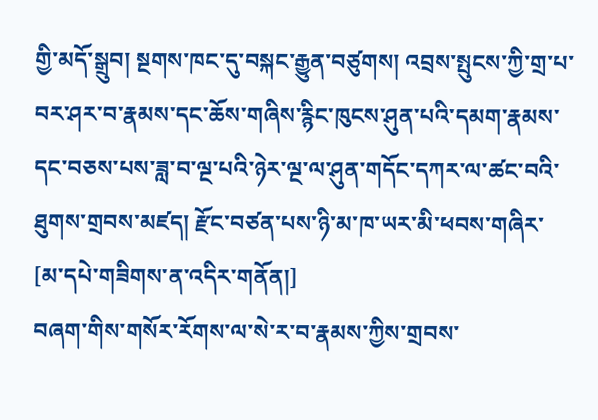གྱི་མདོ་སྒྲུབ། སྔགས་ཁང་དུ་བསྐང་རྒྱུན་བཙུགས། འབྲས་སྤུངས་ཀྱི་གྲ་པ་བར་ཤར་བ་རྣམས་དང་ཆོས་གཞིས་རྙིང་ཁུངས་ཤུན་པའི་དམག་རྣམས་དང་བཅས་པས་ཟླ་བ་ལྔ་པའི་ཉེར་ལྔ་ལ་ཤུན་གདོང་དཀར་ལ་ཚང་བའི་ཐུགས་གྲབས་མཛད། རྫོང་བཙན་པས་ཉི་མ་ཁ་ཡར་མི་ཕབས་གཞིར་
[མ་དཔེ་གཟིགས་ན་འདིར་གནོན།]
བཞག་གིས་གསོར་རོགས་ལ་སེ་ར་བ་རྣམས་ཀྱིས་གྲབས་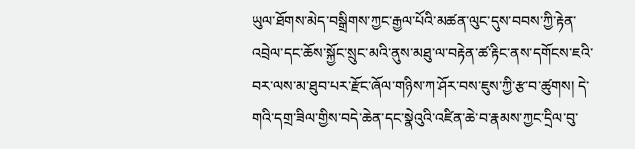ཡུལ་ཐོགས་མེད་བསྒྲིགས་ཀྱང་རྒྱལ་པོའི་མཚན་ལུང་དུས་བབས་ཀྱི་རྟེན་འབྲེལ་དང་ཆོས་སྐྱོང་སྲུང་མའི་ནུས་མཐུ་ལ་བརྟེན་ཚ་རྟིང་ནས་དགོངས་ཇའི་བར་ལས་མ་ཐུབ་པར་རྫོང་ཞོལ་གཉིས་ཀ་ཤོར་བས་ཇུས་ཀྱི་རྩ་བ་ཚུགས། དེ་གའི་དགྲ་ཟིལ་གྱིས་བདེ་ཆེན་དང་སྣེའུའི་འཛིན་ཆེ་བ་རྣམས་ཀྱང་དྲིལ་བུ་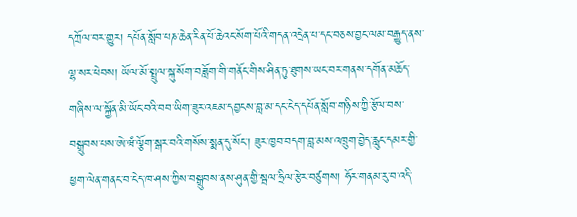དཀྲོལ་བར་གྱུར། དཔོན་སློབ་པཎ་ཆེན་རིན་པོ་ཆེའང་སོག་པོའི་གདན་འདྲེན་པ་དང་བཅས་བྱང་ལམ་བརྒྱུད་ནས་ལྷ་སར་ཕེབས། ཡོལ་མོ་སྤྲུལ་སྐུ་སོག་བཟློག་གི་གནོང་གིས་ཤིན་ཏུ་ཐུགས་ཡང་བར་གནས་དགོན་མཆོད་གཞིས་ལ་སྐྱོན་མི་ཡོང་བའི་བབ་ཡིག་ཟུར་འཇམ་དབྱངས་བླ་མ་དང་ངེད་དཔོན་སློབ་གཉིས་ཀྱི་རྩོལ་བས་བསྒྲུབས་པས་ཨེ་ཝཾ་ལྕོག་སྒར་བའི་གསོས་སྨན་དུ་སོང་། ཟུར་ཁྱབ་བདག་བླ་མས་འཁྲུག་བྱེད་རླུང་དམར་གྱི་ཕྱག་ལེན་གནང་བ་ངེད་ཁ་ཤས་ཀྱིས་བསྒྲུབས་ནས་ཤུན་གྱི་སྦལ་ཧྲིལ་རྩེར་བཙུགས། ཧོར་གནམ་རུ་བ་འདི་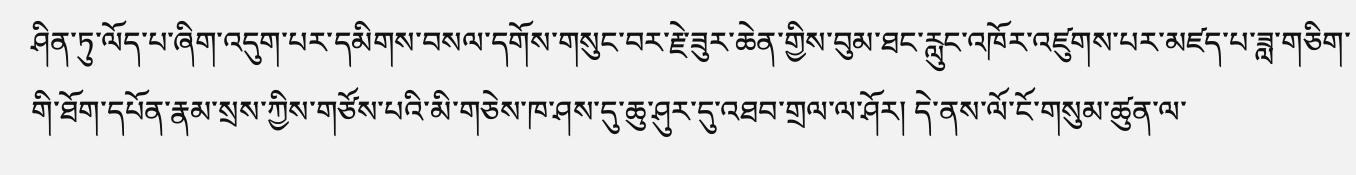ཤིན་ཏུ་ལོད་པ་ཞིག་འདུག་པར་དམིགས་བསལ་དགོས་གསུང་བར་རྗེ་ཟུར་ཆེན་གྱིས་བུམ་ཐང་རླུང་འཁོར་འཛུགས་པར་མཛད་པ་ཟླ་གཅིག་གི་ཐོག་དཔོན་རྣམ་སྲས་ཀྱིས་གཙོས་པའི་མི་གཅེས་ཁ་ཤས་དུ་ཆུ་ཤུར་དུ་འཐབ་གྲལ་ལ་ཤོར། དེ་ནས་ལོ་ངོ་གསུམ་ཚུན་ལ་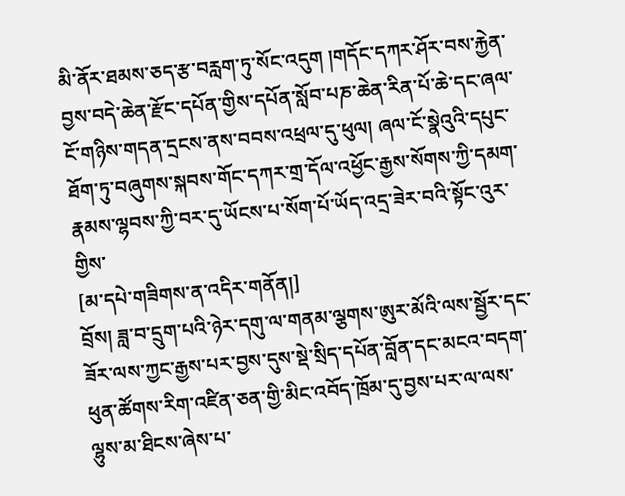མི་ནོར་ཐམས་ཅད་རྩ་བརླག་ཏུ་སོང་འདུག །གདོང་དཀར་ཤོར་བས་རྐྱེན་བྱས་བདེ་ཆེན་རྫོང་དཔོན་གྱིས་དཔོན་སློབ་པཎ་ཆེན་རིན་པོ་ཆེ་དང་ཞལ་ངོ་གཉིས་གདན་དྲངས་ནས་བབས་འཕྲལ་དུ་ཕུལ། ཞལ་ངོ་སྣེའུའི་དཔུང་ཐོག་ཏུ་བཞུགས་སྐབས་གོང་དཀར་གྲ་དོལ་འཕྱོང་རྒྱས་སོགས་ཀྱི་དམག་རྣམས་ལྷབས་ཀྱི་བར་དུ་ཡོངས་པ་སོག་པོ་ཡོད་འདྲ་ཟེར་བའི་སྟོང་འུར་གྱིས་
[མ་དཔེ་གཟིགས་ན་འདིར་གནོན།]
བྲོས། ཟླ་བ་དྲུག་པའི་ཉེར་དགུ་ལ་གནམ་ལྕགས་ཨུར་མོའི་ལས་སྦྱོར་དང་ཟོར་ལས་ཀྱང་རྒྱས་པར་བྱས་དུས་སྡེ་སྲིད་དཔོན་བློན་དང་མངའ་བདག་ཕུན་ཚོགས་རིག་འཛིན་ཅན་གྱི་མིང་འབོད་ཁྲོམ་དུ་བྱས་པར་ལ་ལས་ལྷུས་མ་ཐིངས་ཞེས་པ་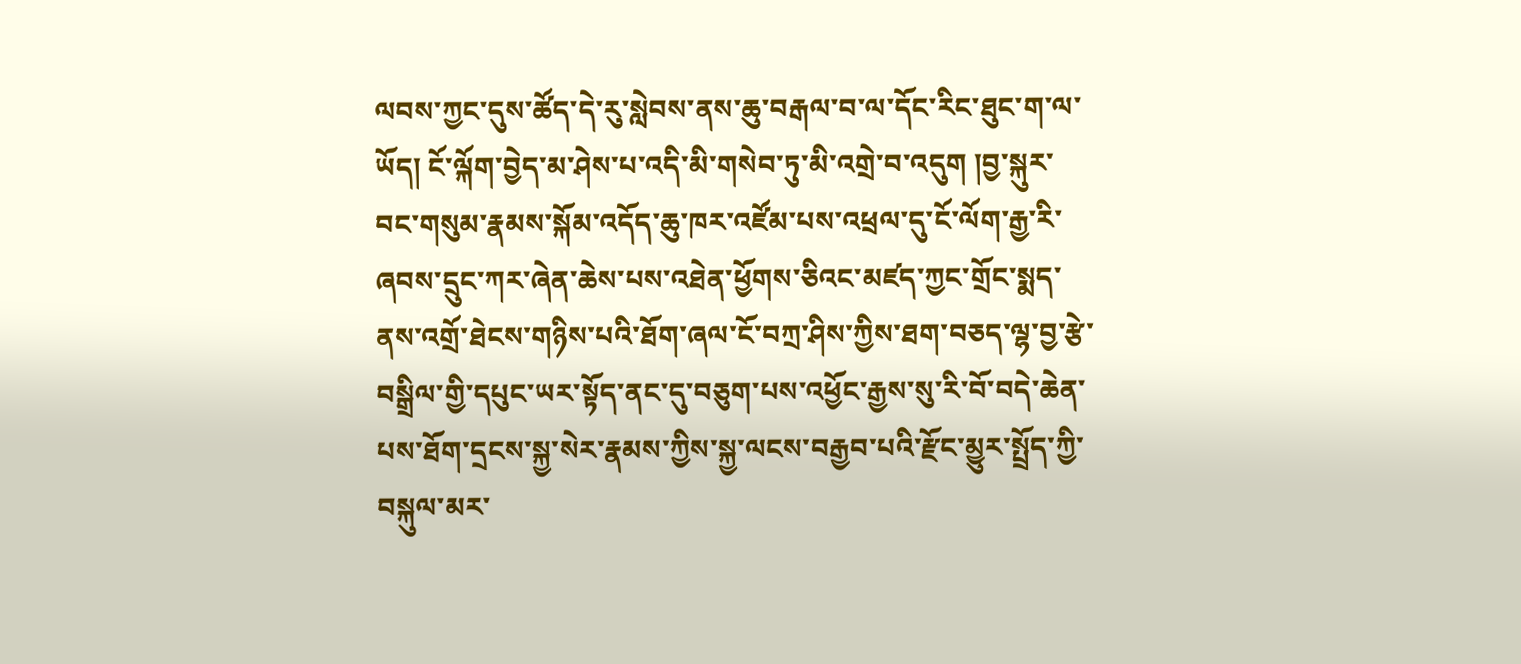ལབས་ཀྱང་དུས་ཚོད་དེ་རུ་སླེབས་ནས་ཆུ་བརྒལ་བ་ལ་དོང་རིང་ཐུང་ག་ལ་ཡོད། ངོ་ལྐོག་བྱེད་མ་ཤེས་པ་འདི་མི་གསེབ་ཏུ་མི་འགྲེ་བ་འདུག །བྱ་སྐུར་བང་གསུམ་རྣམས་སྐོམ་འདོད་ཆུ་ཁར་འཛོམ་པས་འཕྲལ་དུ་ངོ་ལོག་རྒྱ་རི་ཞབས་དྲུང་ཀར་ཞེན་ཆེས་པས་འཐེན་ཕྱོགས་ཅིའང་མཛད་ཀྱང་གྲོང་སྨད་ནས་འགྲོ་ཐེངས་གཉིས་པའི་ཐོག་ཞལ་ངོ་བཀྲ་ཤིས་ཀྱིས་ཐག་བཅད་ལྷ་བྱ་རྩེ་བསྒྲིལ་གྱི་དཔུང་ཡར་སྟོད་ནང་དུ་བཅུག་པས་འཕྱོང་རྒྱས་སུ་རི་བོ་བདེ་ཆེན་པས་ཐོག་དྲངས་སྐྱ་སེར་རྣམས་ཀྱིས་སྐྱ་ལངས་བརྒྱབ་པའི་རྫོང་མྱུར་སྤྲོད་ཀྱི་བསྐུལ་མར་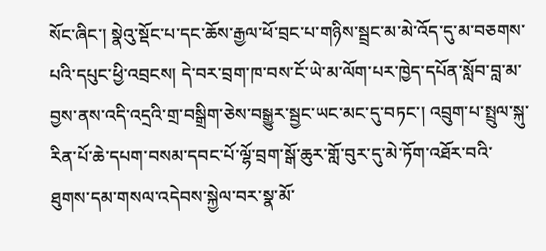སོང་ཞིང་། སྣེའུ་སྡོང་པ་དང་ཆོས་རྒྱལ་ཕོ་བྲང་པ་གཉིས་སྦྲང་མ་མེ་འོད་དུ་མ་བཅགས་པའི་དཔུང་ཕྱི་འབྲངས། དེ་བར་བྲག་ཁ་བས་ངོ་ཡེ་མ་ལོག་པར་ཁྱེད་དཔོན་སློབ་བླ་མ་བྱས་ནས་འདི་འདྲའི་གྲ་བསྒྲིག་ཅེས་བསྒྱུར་སྦྱང་ཡང་མང་དུ་བཏང་། འབྲུག་པ་སྤྲུལ་སྐུ་རིན་པོ་ཆེ་དཔག་བསམ་དབང་པོ་ལྷོ་བྲག་སྒོ་ཆུར་གློ་བུར་དུ་མེ་ཏོག་འཐོར་བའི་ཐུགས་དམ་གསལ་འདེབས་སྐྱེལ་བར་སྣ་མོ་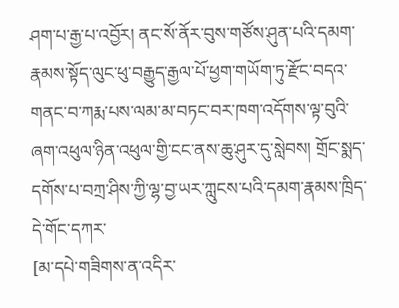ཤག་པ་རྒྱ་པ་འབྱོར། ནང་སོ་ནོར་བུས་གཙོས་ཤུན་པའི་དམག་རྣམས་སྟོད་ལུང་ཕུ་བརྒྱུད་རྒྱལ་པོ་ཕྱག་གཡོག་ཏུ་རྫོང་བདའ་གནང་བ་ཀརྨ་པས་ལམ་མ་བཏང་བར་ཁག་འདོགས་ལྟ་བུའི་ཞག་འཕུལ་ཉིན་འཕུལ་གྱི་ངང་ནས་ཆུ་ཤུར་དུ་སླེབས། གྲོང་སྨད་དགོས་པ་བཀྲ་ཤིས་ཀྱི་ལྷ་བྱ་ཡར་ཀླུངས་པའི་དམག་རྣམས་ཁྲིད་དེ་གོང་དཀར་
[མ་དཔེ་གཟིགས་ན་འདིར་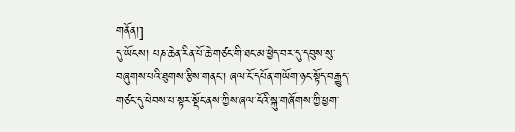གནོན།]
དུ་ཡོངས། པཎ་ཆེན་རིན་པོ་ཆེ་གཙང་གི་ཐང་མ་ཕྱེད་བར་དུ་དབུས་སུ་བཞུགས་པའི་ཐུགས་རྩིས་གནང་། ཞལ་ངོ་དཔོན་གཡོག་ཉང་སྟོད་བརྒྱུད་གཙང་དུ་ཕེབས་པ་སྟར་སྡོང་ནས་ཀྱིས་ཞལ་ངོའི་སྐུ་གཞོགས་ཀྱི་ཕྱག་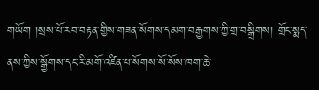གཡོག །སྲས་པོ་རབ་བརྟན་གྱིས་གཟན་སོགས་དམག་བརྒྱགས་ཀྱི་གྲ་བསྒྲིགས། གྲོང་སྨད་ནས་ཀྱིས་སྒྱོགས་དང་རི་མགོ་འཛིན་པ་སོགས་སོ་སོས་ཁག་ཆེ་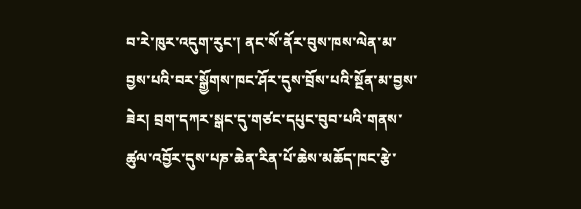བ་རེ་ཁུར་འདུག་རུང་། ནང་སོ་ནོར་བུས་ཁས་ལེན་མ་བྱས་པའི་བར་སྒྱོགས་ཁང་ཤོར་དུས་བྲོས་པའི་སྔོན་མ་བྱས་ཟེར། བྲག་དཀར་སྒང་དུ་གཙང་དཔུང་བུབ་པའི་གནས་ཚུལ་འབྱོར་དུས་པཎ་ཆེན་རིན་པོ་ཆེས་མཆོད་ཁང་རྩེ་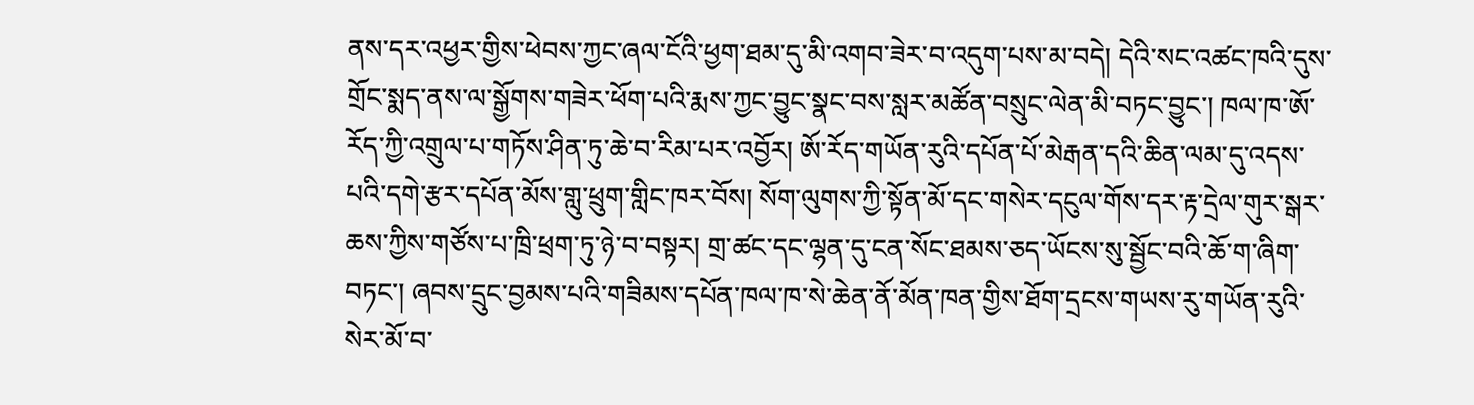ནས་དར་འཕྱར་གྱིས་ཕེབས་ཀྱང་ཞལ་ངོའི་ཕྱག་ཐམ་དུ་མི་འགབ་ཟེར་བ་འདུག་པས་མ་བདེ། དེའི་སང་འཚང་ཁའི་དུས་གྲོང་སྨད་ནས་ལ་སྒྱོགས་གཟེར་ཕོག་པའི་རྨས་ཀྱང་བྱུང་སྣང་བས་སླར་མཚོན་བསྲུང་ལེན་མི་བཏང་བྱུང་། ཁལ་ཁ་ཨོ་རོད་ཀྱི་འགྲུལ་པ་གཏོས་ཤིན་ཏུ་ཆེ་བ་རིམ་པར་འབྱོར། ཨོ་རོད་གཡོན་རུའི་དཔོན་པོ་མེརྒན་དའི་ཆིན་ལམ་དུ་འདས་པའི་དགེ་རྩར་དཔོན་མོས་གླུ་ཕྲུག་གླིང་ཁར་བོས། སོག་ལུགས་ཀྱི་སྟོན་མོ་དང་གསེར་དངུལ་གོས་དར་རྟ་དྲེལ་གུར་སྒར་ཆས་ཀྱིས་གཙོས་པ་ཁྲི་ཕྲག་ཏུ་ཉེ་བ་བསྟར། གྲ་ཚང་དང་ལྷན་དུ་ངན་སོང་ཐམས་ཅད་ཡོངས་སུ་སྦྱོང་བའི་ཆོ་ག་ཞིག་བཏང་། ཞབས་དྲུང་བྱམས་པའི་གཟིམས་དཔོན་ཁལ་ཁ་སེ་ཆེན་ནོ་མོན་ཁན་གྱིས་ཐོག་དྲངས་གཡས་རུ་གཡོན་རུའི་སེར་མོ་བ་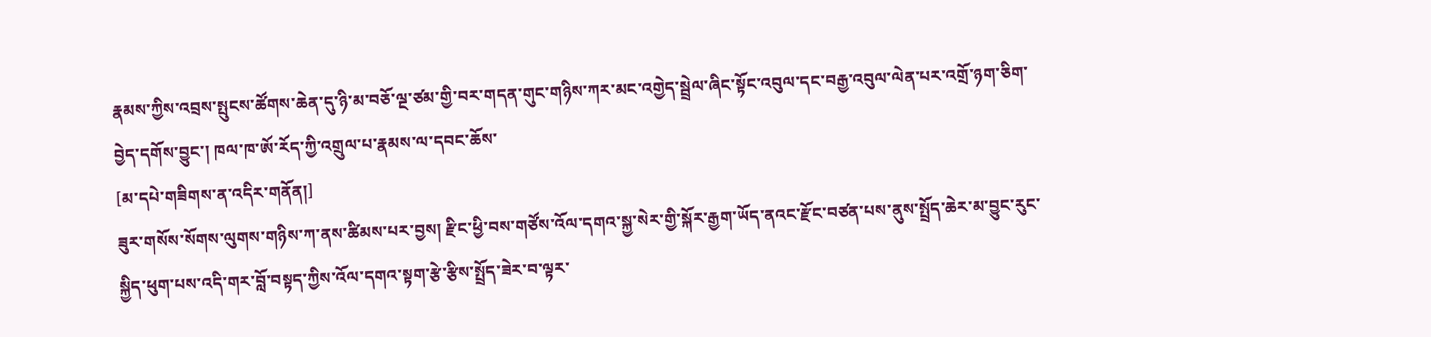རྣམས་ཀྱིས་འབྲས་སྤུངས་ཚོགས་ཆེན་དུ་ཉི་མ་བཅོ་ལྔ་ཙམ་གྱི་བར་གདན་གུང་གཉིས་ཀར་མང་འགྱེད་སྦྲེལ་ཞིང་སྟོང་འབུལ་དང་བརྒྱ་འབུལ་ལེན་པར་འགྲོ་ཉག་ཅིག་བྱེད་དགོས་བྱུང་། ཁལ་ཁ་ཨོ་རོད་ཀྱི་འགྲུལ་པ་རྣམས་ལ་དབང་ཆོས་
[མ་དཔེ་གཟིགས་ན་འདིར་གནོན།]
ཟུར་གསོས་སོགས་ལུགས་གཉིས་ཀ་ནས་ཚིམས་པར་བྱས། རྫིང་ཕྱི་བས་གཙོས་འོལ་དགའ་སྐྱ་སེར་གྱི་སྐོར་རྒྱག་ཡོད་ནའང་རྫོང་བཙན་པས་ནུས་སྤྲོད་ཆེར་མ་བྱུང་རུང་སྐྱིད་ཕུག་པས་འདི་གར་བློ་བསྟད་ཀྱིས་འོལ་དགའ་སྟག་རྩེ་རྩིས་སྤྲོད་ཟེར་བ་ལྟར་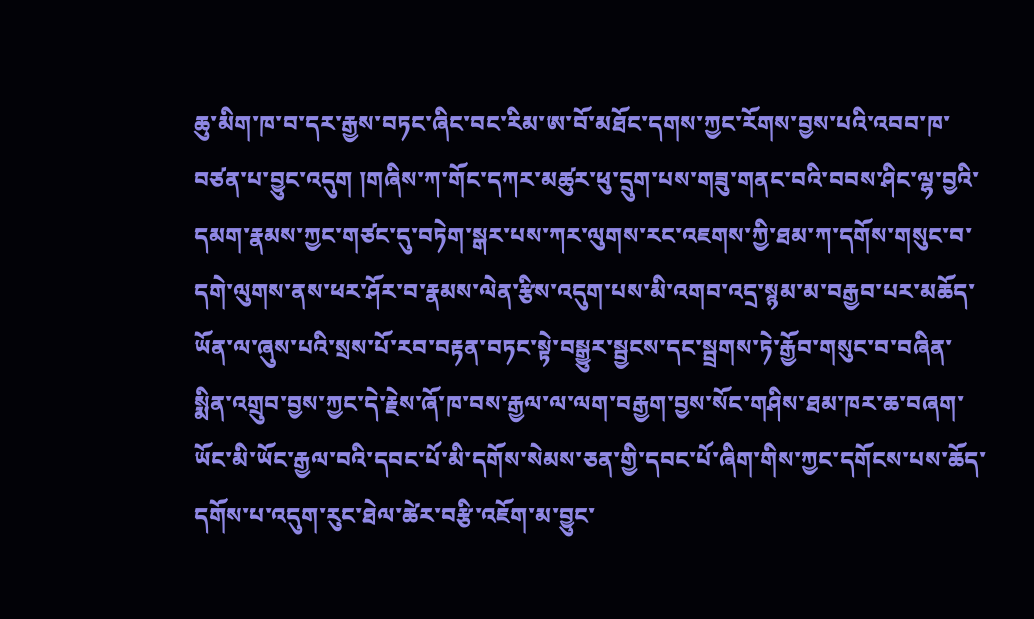ཆུ་མིག་ཁ་བ་དར་རྒྱས་བཏང་ཞིང་བང་རིམ་ཨ་བོ་མཐོང་དགས་ཀྱང་རོགས་བྱས་པའི་འབབ་ཁ་བཙན་པ་བྱུང་འདུག །གཞིས་ཀ་གོང་དཀར་མཚུར་ཕུ་དྲུག་པས་གཟུ་གནང་བའི་བབས་ཤིང་ལྷ་བྱའི་དམག་རྣམས་ཀྱང་གཙང་དུ་བཏེག་སྒར་པས་ཀར་ལུགས་རང་འཇགས་ཀྱི་ཐམ་ཀ་དགོས་གསུང་བ་དགེ་ལུགས་ནས་ཕར་ཤོར་བ་རྣམས་ལེན་རྩིས་འདུག་པས་མི་འགབ་འདྲ་སྙམ་མ་བརྒྱབ་པར་མཆོད་ཡོན་ལ་ཞུས་པའི་སྲས་པོ་རབ་བརྟན་བཏང་སྟེ་བསྒྱུར་སྦྱངས་དང་སྦྲགས་ཏེ་རྒྱོབ་གསུང་བ་བཞིན་སྨིན་འགྲུབ་བྱས་ཀྱང་དེ་རྗེས་ཞོ་ཁ་བས་རྒྱལ་ལ་ལག་བརྒྱག་བྱས་སོང་གཤིས་ཐམ་ཁར་ཆ་བཞག་ཡོང་མི་ཡོང་རྒྱལ་བའི་དབང་པོ་མི་དགོས་སེམས་ཅན་གྱི་དབང་པོ་ཞིག་གིས་ཀྱང་དགོངས་པས་ཆོད་དགོས་པ་འདུག་རུང་ཐེལ་ཚེར་བརྩི་འཇོག་མ་བྱུང་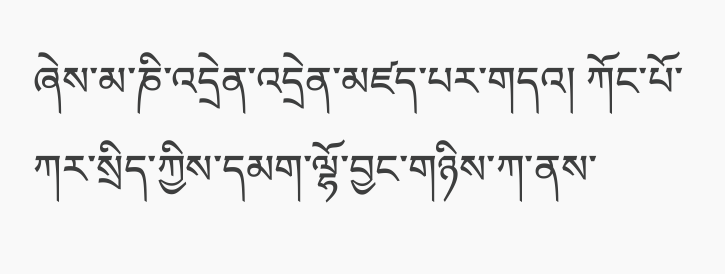ཞེས་མ་ཎི་འདྲེན་འདྲེན་མཛད་པར་གདའ། ཀོང་པོ་ཀར་སྲིད་ཀྱིས་དམག་ལྷོ་བྱང་གཉིས་ཀ་ནས་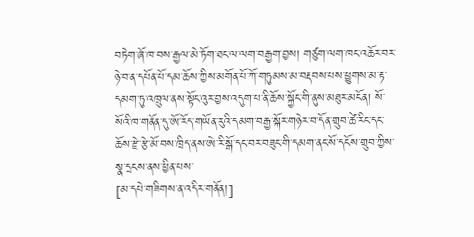བཏེག་ཞོ་ཁ་བས་རྒྱལ་མེ་ཏོག་ཐང་ལ་ལག་བརྒྱག་བྱས། གཙུག་ལག་ཁང་འཆོར་བར་ཉེ་བ་ན་དཔོན་པོ་དམ་ཆོས་ཀྱིས་མགོན་པོ་ཀོ་གཏུམས་མ་བརྡབས་པས་ཕྱུགས་མ་རྟ་དམག་ཏུ་འཁྲུལ་ནས་སྟོང་འུར་བྱས་འདུག་པ་ནི་ཆོས་སྐྱོང་གི་ནུས་མཐུར་མངོན། སོ་སོའི་ཁ་གནོན་དུ་ཨོ་རོད་གཡོན་རུའི་དམག་བརྒྱ་སྐོར་གཉེར་བ་དོན་གྲུབ་ཚེ་རིང་དང་ཆོས་རྫེ་རྩེ་མོ་བས་ཁྲིད་ནས་ཨེ་རི་སྒོ་དང་བར་བཟུང་གི་དམག་ནང་སོ་དངོས་གྲུབ་ཀྱིས་སྣ་དྲངས་ནས་ཕྱིན་པས་
[མ་དཔེ་གཟིགས་ན་འདིར་གནོན།]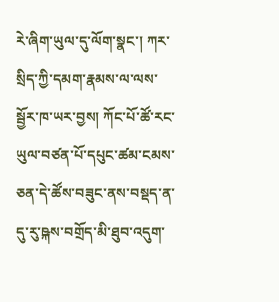རེ་ཞིག་ཡུལ་དུ་ལོག་སྣང་། ཀར་སྲིད་ཀྱི་དམག་རྣམས་ལ་ལས་སྦྱོར་ཁ་ཡར་བྱས། ཀོང་པོ་ཚོ་རང་ཡུལ་བཙན་པོ་དཔུང་ཚམ་ངམས་ཅན་དེ་ཚོས་བཟུང་ནས་བསྡད་ན་དུ་རུ་ཥྐས་བགྲོད་མི་ཐུབ་འདུག་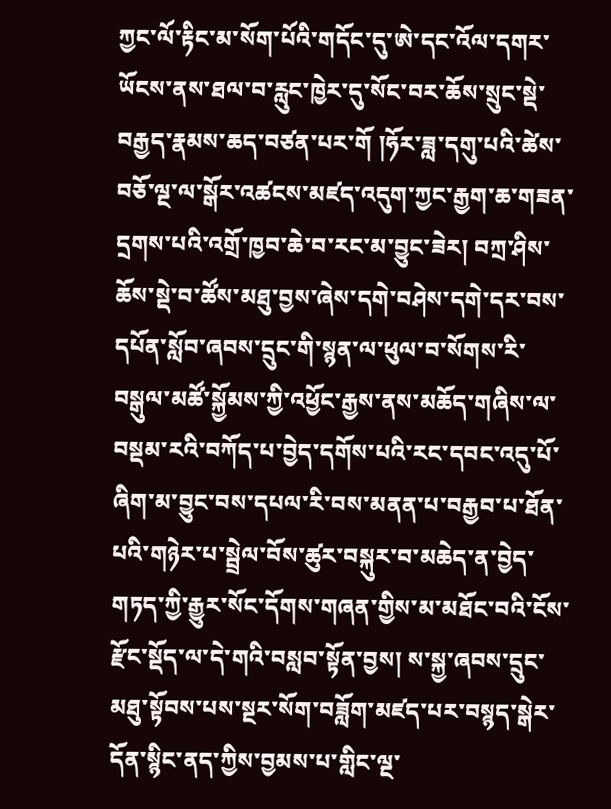ཀྱང་ལོ་རྟིང་མ་སོག་པོའི་གདོང་དུ་ཨེ་དང་འོལ་དགར་ཡོངས་ནས་ཐལ་བ་རླུང་ཁྱེར་དུ་སོང་བར་ཆོས་སྲུང་སྡེ་བརྒྱད་རྣམས་ཆད་བཙན་པར་གོ །ཧོར་ཟླ་དགུ་པའི་ཚེས་བཅོ་ལྔ་ལ་སྒོར་འཚངས་མཛད་འདུག་ཀྱང་རྒྱག་ཆ་གཟན་དྲགས་པའི་འགྲོ་ཁྱབ་ཆེ་བ་རང་མ་བྱུང་ཟེར། བཀྲ་ཤིས་ཆོས་སྡེ་བ་ཚོས་མཐུ་བྱས་ཞེས་དགེ་བཤེས་དགེ་དར་བས་དཔོན་སློབ་ཞབས་དྲུང་གི་སྙན་ལ་ཕུལ་བ་སོགས་རི་བསྒུལ་མཚོ་སྐྱོམས་ཀྱི་འཕྱོང་རྒྱས་ནས་མཆོད་གཞིས་ལ་བསྡམ་རའི་བཀོད་པ་བྱེད་དགོས་པའི་རང་དབང་འདུ་པོ་ཞིག་མ་བྱུང་བས་དཔལ་རི་བས་མནན་པ་བརྒྱབ་པ་ཐོན་པའི་གཉེར་པ་སྦྲེལ་བོས་ཚུར་བསྐུར་བ་མཆེད་ན་བྱེད་གཏད་ཀྱི་རྒྱུར་སོང་དོགས་གཞན་གྱིས་མ་མཐོང་བའི་ངོས་རྫོང་སྡོད་ལ་དེ་གའི་བསླབ་སྟོན་བྱས། ས་སྐྱ་ཞབས་དྲུང་མཐུ་སྟོབས་པས་སྔར་སོག་བཟློག་མཛད་པར་བསྙད་སྒེར་དོན་སྙིང་ནད་ཀྱིས་བྱམས་པ་གླིང་ལྔ་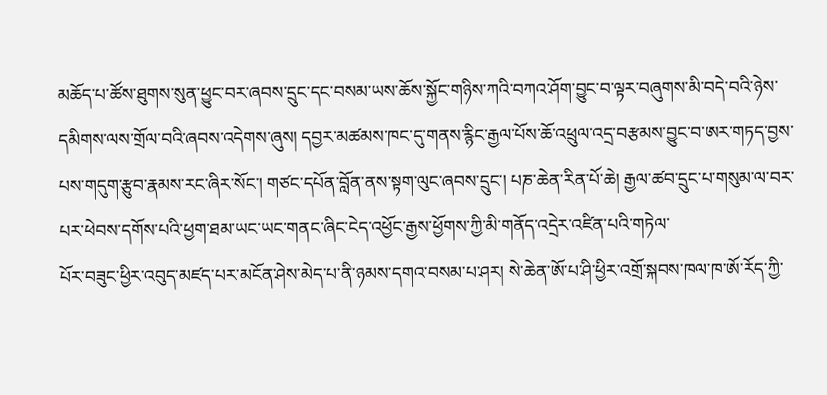མཆོད་པ་ཚོས་ཐུགས་སུན་ཕྱུང་བར་ཞབས་དྲུང་དང་བསམ་ཡས་ཆོས་སྐྱོང་གཉིས་ཀའི་བཀའ་ཤོག་བྱུང་བ་ལྟར་བཞུགས་མི་བདེ་བའི་ཉེས་དམིགས་ལས་གྲོལ་བའི་ཞབས་འདེགས་ཞུས། དབྱར་མཚམས་ཁང་དུ་གནས་རྙིང་རྒྱལ་པོས་ཆོ་འཕྲུལ་འདྲ་བརྩམས་བྱུང་བ་ཨར་གཏད་བྱས་པས་གདུག་རྩུབ་རྣམས་རང་ཞིར་སོང་། གཙང་དཔོན་བློན་ནས་སྟག་ལུང་ཞབས་དྲུང་། པཎ་ཆེན་རིན་པོ་ཆེ། རྒྱལ་ཚབ་དྲུང་པ་གསུམ་ལ་བར་པར་ཕེབས་དགོས་པའི་ཕྱག་ཐམ་ཡང་ཡང་གནང་ཞིང་ངེད་འཕྱོང་རྒྱས་ཕྱོགས་ཀྱི་མི་གནོད་འདྲེར་འཛིན་པའི་གཏེལ་
པོར་བཟུང་ཕྱིར་འབུད་མཛད་པར་མངོན་ཤེས་མེད་པ་ནི་ཉམས་དགའ་བསམ་པ་ཤར། སེ་ཆེན་ཨོ་པ་ཤི་ཕྱིར་འགྲོ་སྐབས་ཁལ་ཁ་ཨོ་རོད་ཀྱི་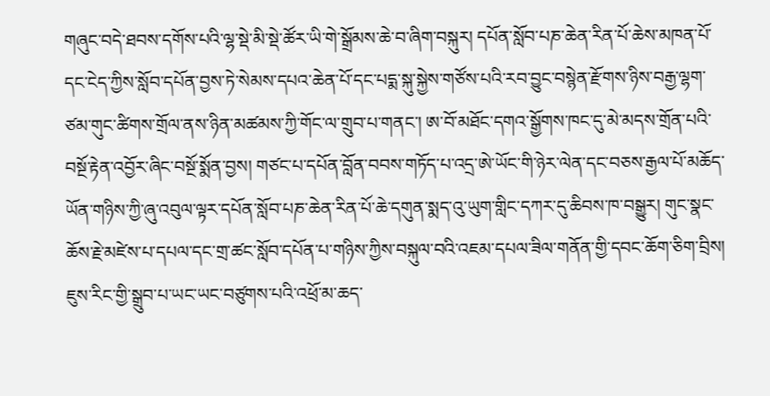གཞུང་བདེ་ཐབས་དགོས་པའི་ལྷ་སྡེ་མི་སྡེ་ཚོར་ཡི་གེ་སྒྲོམས་ཆེ་བ་ཞིག་བསྐུར། དཔོན་སློབ་པཎ་ཆེན་རིན་པོ་ཆེས་མཁན་པོ་དང་ངེད་ཀྱིས་སློབ་དཔོན་བྱས་ཏེ་སེམས་དཔའ་ཆེན་པོ་དང་པདྨ་སྐུ་སྐྱེས་གཙོས་པའི་རབ་བྱུང་བསྙེན་རྫོགས་ཉིས་བརྒྱ་ལྷག་ཙམ་གུང་ཚིགས་གྲོལ་ནས་ཉིན་མཚམས་ཀྱི་གོང་ལ་གྲུབ་པ་གནང་། ཨ་བོ་མཐོང་དགའ་སྒྱོགས་ཁང་དུ་མེ་མདས་གྲོན་པའི་བསྔོ་རྟེན་འབྱོར་ཞིང་བསྔོ་སྨོན་བྱས། གཙང་པ་དཔོན་བློན་བབས་གཏོད་པ་འདྲ་ཨེ་ཡོང་གི་ཉེར་ལེན་དང་བཅས་རྒྱལ་པོ་མཆོད་ཡོན་གཉིས་ཀྱི་ཞུ་འབུལ་ལྟར་དཔོན་སློབ་པཎ་ཆེན་རིན་པོ་ཆེ་དགུན་སྨད་འུ་ཡུག་གླིང་དཀར་དུ་ཆིབས་ཁ་བསྒྱུར། གུང་སྣང་ཆོས་རྗེ་མཛེས་པ་དཔལ་དང་གྲ་ཚང་སློབ་དཔོན་པ་གཉིས་ཀྱིས་བསྐུལ་བའི་འཇམ་དཔལ་ཟིལ་གནོན་གྱི་དབང་ཆོག་ཅིག་བྲིས། ཇུས་རིང་གྱི་སྒྲུབ་པ་ཡང་ཡང་བཙུགས་པའི་འཕྲོ་མ་ཆད་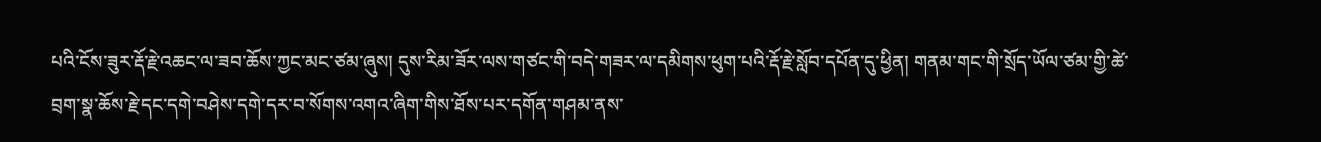པའི་ངོས་ཟུར་རྡོ་རྗེ་འཆང་ལ་ཟབ་ཆོས་ཀྱང་མང་ཙམ་ཞུས། དུས་རིམ་ཟོར་ལས་གཙང་གི་བདེ་གཟར་ལ་དམིགས་ཕུག་པའི་རྡོ་རྗེ་སློབ་དཔོན་དུ་ཕྱིན། གནམ་གང་གི་སྲོད་ཡོལ་ཙམ་གྱི་ཚེ་བྲག་སྣ་ཆོས་རྗེ་དང་དགེ་བཤེས་དགེ་དར་བ་སོགས་འགའ་ཞིག་གིས་ཐོས་པར་དགོན་གཤམ་ནས་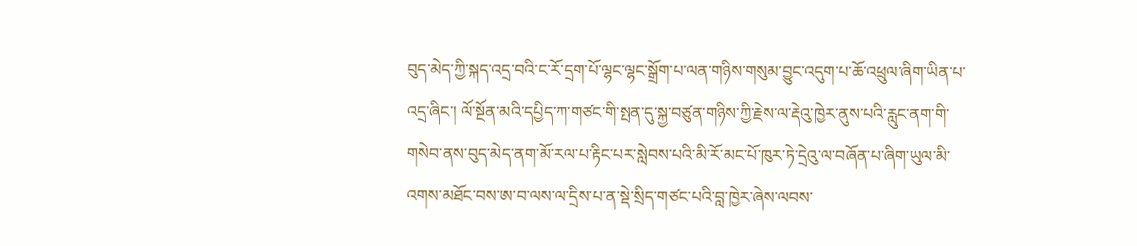བུད་མེད་ཀྱི་སྐད་འདྲ་བའི་ང་རོ་དྲག་པོ་ལྷང་ལྷང་སྒྲོག་པ་ལན་གཉིས་གསུམ་བྱུང་འདུག་པ་ཆོ་འཕྲུལ་ཞིག་ཡིན་པ་འདྲ་ཞིང་། ལོ་སྔོན་མའི་དཔྱིད་ཀ་གཙང་གི་སྤན་དུ་སྐྱ་བཙུན་གཉིས་ཀྱི་རྗེས་ལ་རྡེའུ་ཁྱེར་ནུས་པའི་རླུང་ནག་གི་གསེབ་ནས་བུད་མེད་ནག་མོ་རལ་པ་རྟིང་པར་སླེབས་པའི་མི་རོ་མང་པོ་ཁུར་ཏེ་དྲེའུ་ལ་བཞོན་པ་ཞིག་ཡུལ་མི་འགས་མཐོང་བས་ཨ་བ་ལས་ལ་དྲིས་པ་ན་སྡེ་སྲིད་གཙང་པའི་བླ་ཁྱེར་ཞེས་ལབས་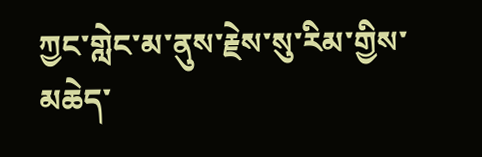ཀྱང་གླེང་མ་ནུས་རྗེས་སུ་རིམ་གྱིས་མཆེད་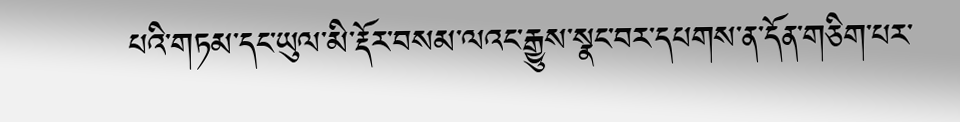པའི་གཏམ་དང་ཡུལ་མི་རྡོར་བསམ་ལའང་རྒྱུས་སྣང་བར་དཔགས་ན་དོན་གཅིག་པར་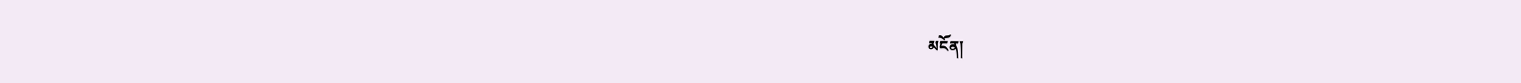མངོན།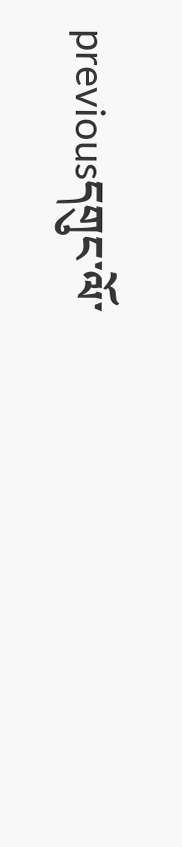previousདགུང་ལོ་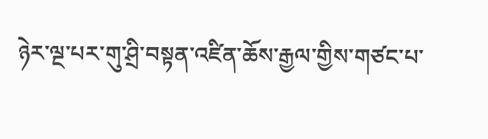ཉེར་ལྔ་པར་གུ་ཤྲི་བསྟན་འཛིན་ཆོས་རྒྱལ་གྱིས་གཙང་པ་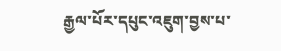རྒྱལ་པོར་དཔུང་འཇུག་བྱས་པ་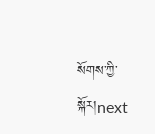སོགས་ཀྱི་སྐོར།next